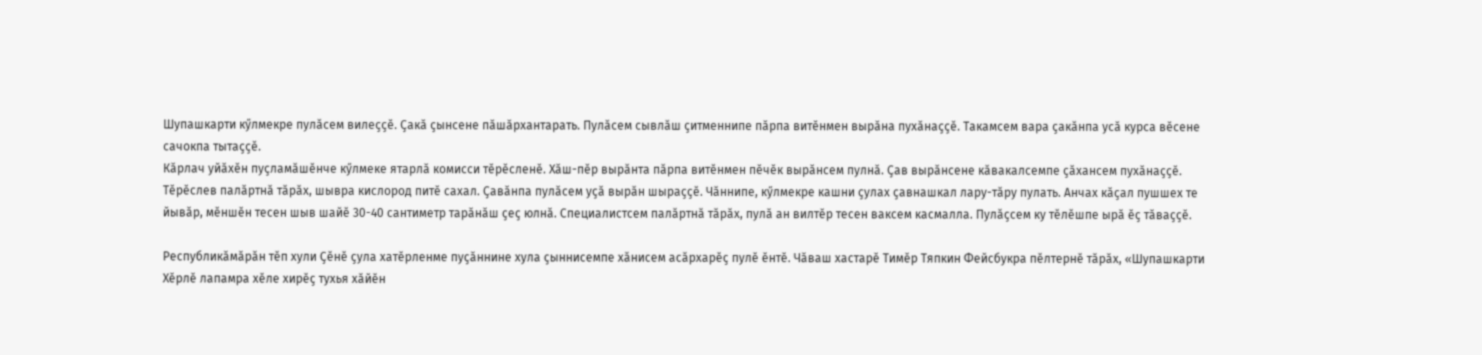Шупашкарти кӳлмекре пулӑсем вилеҫҫӗ. Ҫакӑ ҫынсене пӑшӑрхантарать. Пулӑсем сывлӑш ҫитменнипе пӑрпа витӗнмен вырӑна пухӑнаҫҫӗ. Такамсем вара ҫакӑнпа усӑ курса вӗсене сачокпа тытаҫҫӗ.
Кӑрлач уйӑхӗн пуҫламӑшӗнче кӳлмеке ятарлӑ комисси тӗрӗсленӗ. Хӑш-пӗр вырӑнта пӑрпа витӗнмен пӗчӗк вырӑнсем пулнӑ. Ҫав вырӑнсене кӑвакалсемпе ҫӑхансем пухӑнаҫҫӗ.
Тӗрӗслев палӑртнӑ тӑрӑх, шывра кислород питӗ сахал. Ҫавӑнпа пулӑсем уҫӑ вырӑн шыраҫҫӗ. Чӑннипе, кӳлмекре кашни ҫулах ҫавнашкал лару-тӑру пулать. Анчах кӑҫал пушшех те йывӑр, мӗншӗн тесен шыв шайӗ 30-40 сантиметр тарӑнӑш ҫеҫ юлнӑ. Специалистсем палӑртнӑ тӑрӑх, пулӑ ан вилтӗр тесен ваксем касмалла. Пулӑҫсем ку тӗлӗшпе ырӑ ӗҫ тӑваҫҫӗ.

Республикӑмӑрӑн тӗп хули Ҫӗнӗ ҫула хатӗрленме пуҫӑннине хула ҫыннисемпе хӑнисем асӑрхарӗҫ пулӗ ӗнтӗ. Чӑваш хастарӗ Тимӗр Тяпкин Фейсбукра пӗлтернӗ тӑрӑх, «Шупашкарти Хӗрлӗ лапамра хӗле хирӗҫ тухья хӑйӗн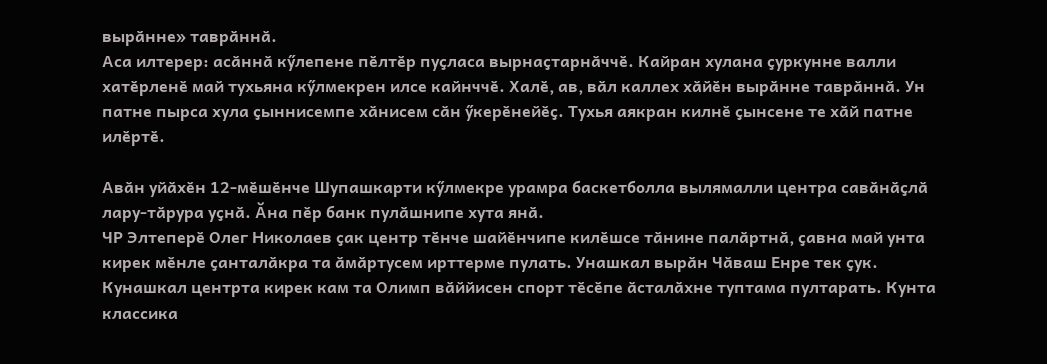вырӑнне» таврӑннӑ.
Аса илтерер: асӑннӑ кӳлепене пӗлтӗр пуҫласа вырнаҫтарнӑччӗ. Кайран хулана ҫуркунне валли хатӗрленӗ май тухьяна кӳлмекрен илсе кайнччӗ. Халӗ, ав, вӑл каллех хӑйӗн вырӑнне таврӑннӑ. Ун патне пырса хула ҫыннисемпе хӑнисем сӑн ӳкерӗнейӗҫ. Тухья аякран килнӗ ҫынсене те хӑй патне илӗртӗ.

Авӑн уйӑхӗн 12-мӗшӗнче Шупашкарти кӳлмекре урамра баскетболла вылямалли центра савӑнӑҫлӑ лару-тӑрура уҫнӑ. Ӑна пӗр банк пулӑшнипе хута янӑ.
ЧР Элтеперӗ Олег Николаев ҫак центр тӗнче шайӗнчипе килӗшсе тӑнине палӑртнӑ, ҫавна май унта кирек мӗнле ҫанталӑкра та ӑмӑртусем ирттерме пулать. Унашкал вырӑн Чӑваш Енре тек ҫук.
Кунашкал центрта кирек кам та Олимп вӑййисен спорт тӗсӗпе ӑсталӑхне туптама пултарать. Кунта классика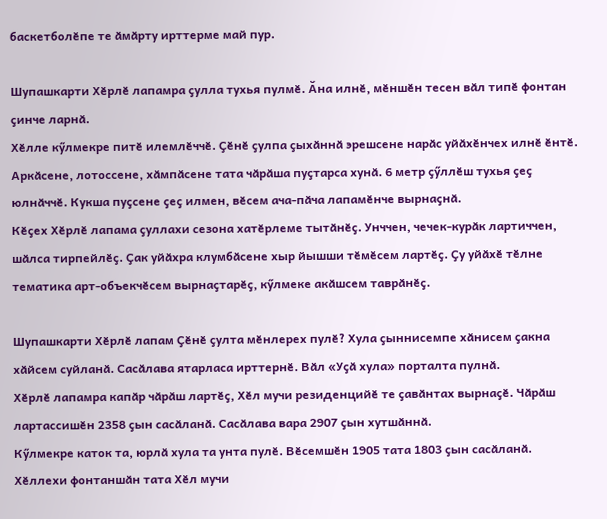баскетболӗпе те ӑмӑрту ирттерме май пур.

Шупашкарти Хӗрлӗ лапамра ҫулла тухья пулмӗ. Ӑна илнӗ, мӗншӗн тесен вӑл типӗ фонтан ҫинче ларнӑ.
Хӗлле кӳлмекре питӗ илемлӗччӗ. Ҫӗнӗ ҫулпа ҫыхӑннӑ эрешсене нарӑс уйӑхӗнчех илнӗ ӗнтӗ. Аркӑсене, лотоссене, хӑмпӑсене тата чӑрӑша пуҫтарса хунӑ. 6 метр ҫӳллӗш тухья ҫеҫ юлнӑччӗ. Кукша пуҫсене ҫеҫ илмен, вӗсем ача-пӑча лапамӗнче вырнаҫнӑ.
Кӗҫех Хӗрлӗ лапама ҫуллахи сезона хатӗрлеме тытӑнӗҫ. Унччен, чечек-курӑк лартиччен, шӑлса тирпейлӗҫ. Ҫак уйӑхра клумбӑсене хыр йышши тӗмӗсем лартӗҫ. Ҫу уйӑхӗ тӗлне тематика арт-объекчӗсем вырнаҫтарӗҫ, кӳлмеке акӑшсем таврӑнӗҫ.

Шупашкарти Хӗрлӗ лапам Ҫӗнӗ ҫулта мӗнлерех пулӗ? Хула ҫыннисемпе хӑнисем ҫакна хӑйсем суйланӑ. Сасӑлава ятарласа ирттернӗ. Вӑл «Уҫӑ хула» порталта пулнӑ.
Хӗрлӗ лапамра капӑр чӑрӑш лартӗҫ, Хӗл мучи резиденцийӗ те ҫавӑнтах вырнаҫӗ. Чӑрӑш лартассишӗн 2358 ҫын сасӑланӑ. Сасӑлава вара 2907 ҫын хутшӑннӑ.
Кӳлмекре каток та, юрлӑ хула та унта пулӗ. Вӗсемшӗн 1905 тата 1803 ҫын сасӑланӑ. Хӗллехи фонтаншӑн тата Хӗл мучи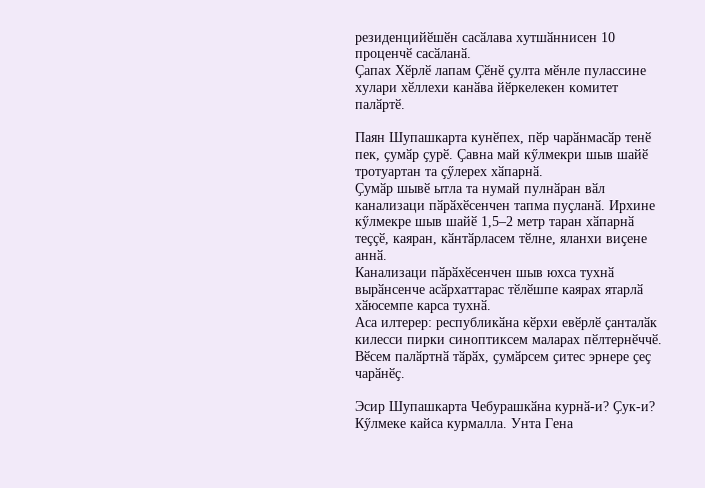резиденцийӗшӗн сасӑлава хутшӑннисен 10 проценчӗ сасӑланӑ.
Ҫапах Хӗрлӗ лапам Ҫӗнӗ ҫулта мӗнле пулассине хулари хӗллехи канӑва йӗркелекен комитет палӑртӗ.

Паян Шупашкарта кунӗпех, пӗр чарӑнмасӑр тенӗ пек, ҫумӑр ҫурӗ. Ҫавна май кӳлмекри шыв шайӗ тротуартан та ҫӳлерех хӑпарнӑ.
Ҫумӑр шывӗ ытла та нумай пулнӑран вӑл канализаци пӑрӑхӗсенчен тапма пуҫланӑ. Ирхине кӳлмекре шыв шайӗ 1,5–2 метр таран хӑпарнӑ теҫҫӗ, каяран, кӑнтӑрласем тӗлне, яланхи виҫене аннӑ.
Канализаци пӑрӑхӗсенчен шыв юхса тухнӑ вырӑнсенче асӑрхаттарас тӗлӗшпе каярах ятарлӑ хӑюсемпе карса тухнӑ.
Аса илтерер: республикӑна кӗрхи евӗрлӗ ҫанталӑк килесси пирки синоптиксем маларах пӗлтернӗччӗ. Вӗсем палӑртнӑ тӑрӑх, ҫумӑрсем ҫитес эрнере ҫеҫ чарӑнӗҫ.

Эсир Шупашкарта Чебурашкӑна курнӑ-и? Ҫук-и? Кӳлмеке кайса курмалла. Унта Гена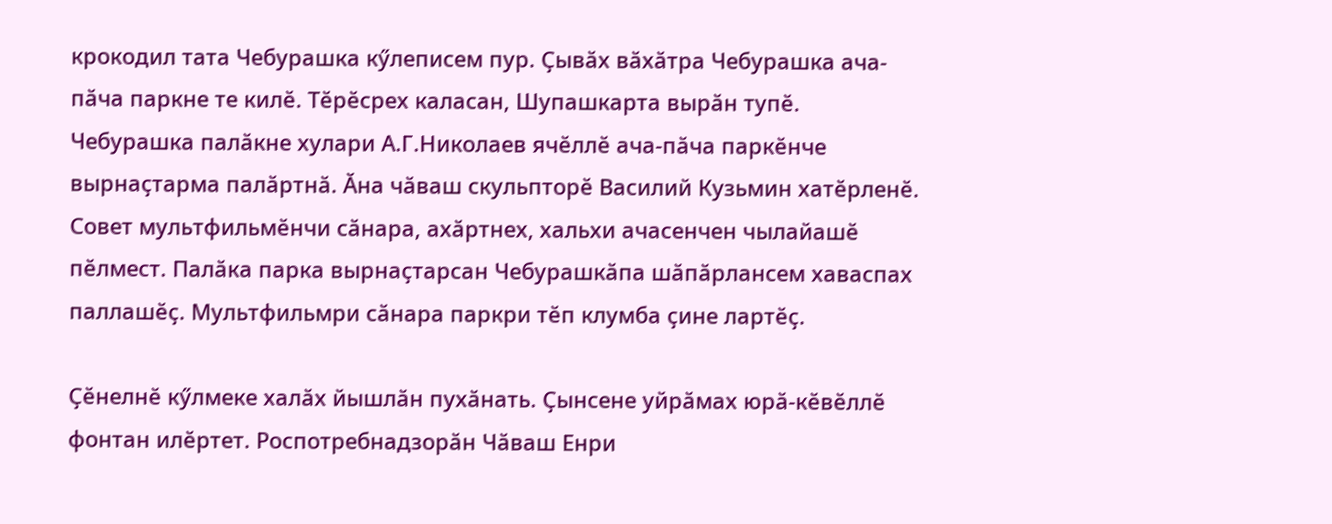крокодил тата Чебурашка кӳлеписем пур. Ҫывӑх вӑхӑтра Чебурашка ача-пӑча паркне те килӗ. Тӗрӗсрех каласан, Шупашкарта вырӑн тупӗ.
Чебурашка палӑкне хулари А.Г.Николаев ячӗллӗ ача-пӑча паркӗнче вырнаҫтарма палӑртнӑ. Ӑна чӑваш скульпторӗ Василий Кузьмин хатӗрленӗ.
Совет мультфильмӗнчи сӑнара, ахӑртнех, хальхи ачасенчен чылайашӗ пӗлмест. Палӑка парка вырнаҫтарсан Чебурашкӑпа шӑпӑрлансем хаваспах паллашӗҫ. Мультфильмри сӑнара паркри тӗп клумба ҫине лартӗҫ.

Ҫӗнелнӗ кӳлмеке халӑх йышлӑн пухӑнать. Ҫынсене уйрӑмах юрӑ-кӗвӗллӗ фонтан илӗртет. Роспотребнадзорӑн Чӑваш Енри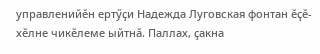управленийӗн ертӳҫи Надежда Луговская фонтан ӗҫӗ-хӗлне чикӗлеме ыйтнӑ. Паллах, ҫакна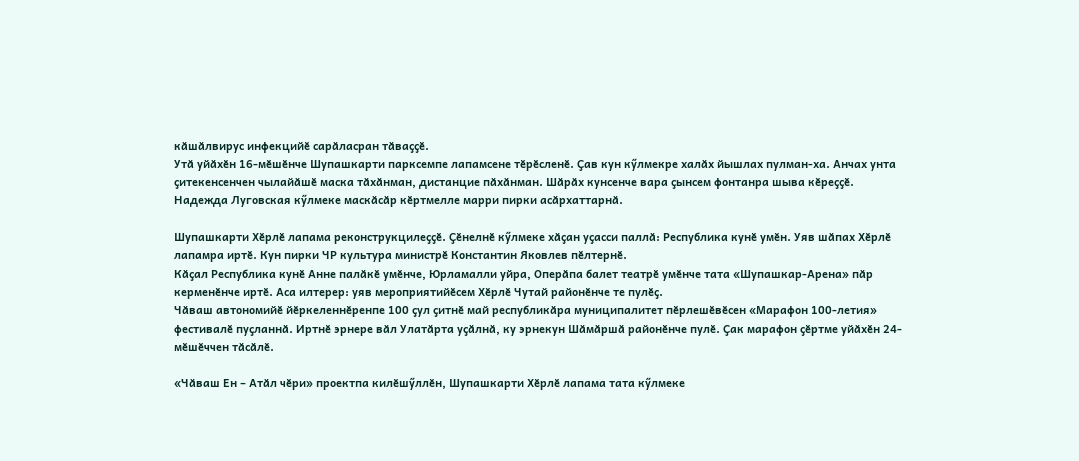кӑшӑлвирус инфекцийӗ сарӑласран тӑваҫҫӗ.
Утӑ уйӑхӗн 16-мӗшӗнче Шупашкарти парксемпе лапамсене тӗрӗсленӗ. Ҫав кун кӳлмекре халӑх йышлах пулман-ха. Анчах унта ҫитекенсенчен чылайӑшӗ маска тӑхӑнман, дистанцие пӑхӑнман. Шӑрӑх кунсенче вара ҫынсем фонтанра шыва кӗреҫҫӗ. Надежда Луговская кӳлмеке маскӑсӑр кӗртмелле марри пирки асӑрхаттарнӑ.

Шупашкарти Хӗрлӗ лапама реконструкцилеҫҫӗ. Ҫӗнелнӗ кӳлмеке хӑҫан уҫасси паллӑ: Республика кунӗ умӗн. Уяв шӑпах Хӗрлӗ лапамра иртӗ. Кун пирки ЧР культура министрӗ Константин Яковлев пӗлтернӗ.
Кӑҫал Республика кунӗ Анне палӑкӗ умӗнче, Юрламалли уйра, Оперӑпа балет театрӗ умӗнче тата «Шупашкар-Арена» пӑр керменӗнче иртӗ. Аса илтерер: уяв мероприятийӗсем Хӗрлӗ Чутай районӗнче те пулӗҫ.
Чӑваш автономийӗ йӗркеленнӗренпе 100 ҫул ҫитнӗ май республикӑра муниципалитет пӗрлешӗвӗсен «Марафон 100-летия» фестивалӗ пуҫланнӑ. Иртнӗ эрнере вӑл Улатӑрта уҫӑлнӑ, ку эрнекун Шӑмӑршӑ районӗнче пулӗ. Ҫак марафон ҫӗртме уйӑхӗн 24-мӗшӗччен тӑсӑлӗ.

«Чӑваш Ен – Атӑл чӗри» проектпа килӗшӳллӗн, Шупашкарти Хӗрлӗ лапама тата кӳлмеке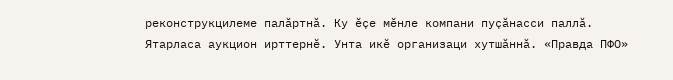реконструкцилеме палӑртнӑ. Ку ӗҫе мӗнле компани пуҫӑнасси паллӑ.
Ятарласа аукцион ирттернӗ. Унта икӗ организаци хутшӑннӑ. «Правда ПФО»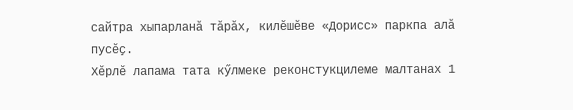сайтра хыпарланӑ тӑрӑх, килӗшӗве «Дорисс» паркпа алӑ пусӗҫ.
Хӗрлӗ лапама тата кӳлмеке реконстукцилеме малтанах 1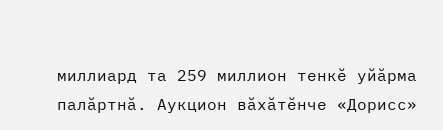миллиард та 259 миллион тенкӗ уйӑрма палӑртнӑ. Аукцион вӑхӑтӗнче «Дорисс»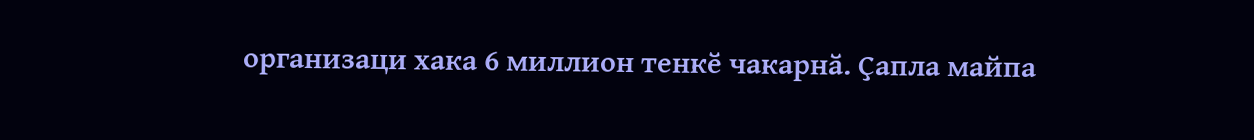организаци хака 6 миллион тенкӗ чакарнӑ. Ҫапла майпа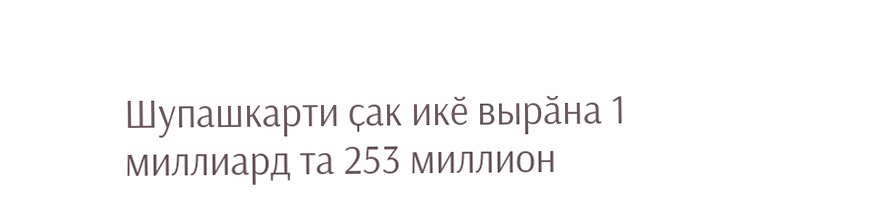Шупашкарти ҫак икӗ вырӑна 1 миллиард та 253 миллион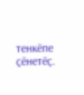тенкӗпе ҫӗнетӗҫ.